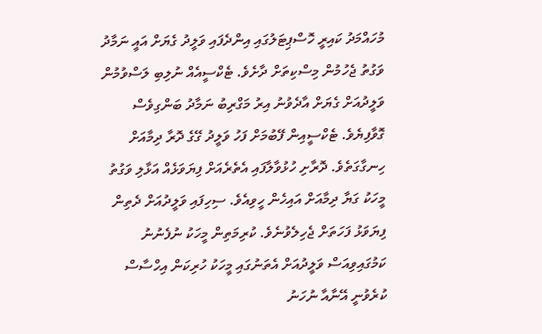މުހައްމަދު ކައިރީ ހޮސްޕިޓަލުގައި އިންދެފައި ވަލީދު ގެޔަށް އައީ ނަމާދު ވަގުތު ޖެހުމުން މިސްކިތަށް ދާށެވެ. ޓެކްސީއެއް ނުލިބި ލަސްވުމުން ވަލީދުއަށް ގެޔަށް އާދެވުނު އިރު މަގްރިބު ނަމާދު ބަންގިވެސް ގޮވާފިޔެވެ. ޓެކްސީއިން ފޭބުމަށް ފަހު ވަލީދު ގޭގެ ދޮރާ ދިމާއަށް ހިނގާގަތެވެ. ދޮރާށި ހުޅުވާލާފައި އެތެރެއަށް ފިޔަވަޅެއް އަޅާލި ވަގުތު މީހަކު ގަޔާ ދިމާއަށް އައިހެން ހީވިއެވެ. ސިހިފައި ވަލީދުއަށް ދެތިން ފިޔަވަޅު ފަހަތަށް ޖެހިލެވުނެވެ. ކުރިމަތިން މީހަކު ނުފެނުނު ކަމުގައިވިއަސް ވަލީދުއަށް އެތަނުގައި މީހަކު ހުރިކަން އިހްސާސް ކުރެވުނީ އޭނާއާ ނުހަނު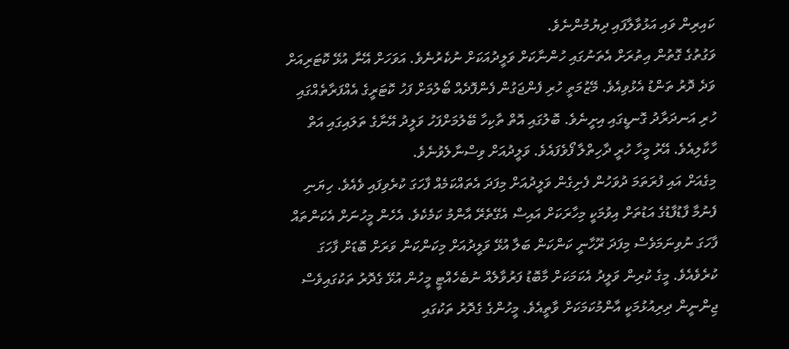ކައިރިން ވައި އަޅުވާލާފައި ދިޔުމުންނެވެ.
ވަގުތުގެ ގޮތުން އިތުރަށް އެތަނުގައި ހުންނާކަށް ވަލީދުއަކަށް ނުކެރުނެވެ. އަވަހަށް އޭނާ އުޅޭ ކޮޓަރިއަށް ވަދެ ދޮރު ތަންޑު އެޅުވިއެވެ. މޭޒުމަތީ ހުރި ފެންޖަގުން ފެންފޮދެއް ބޯލުމަށް ފަހު ކޮޓަރީގެ އެއްފަރާތެއްގައި ހުރި އަނދަރާދު ގޮނޑީގައި އިށީނެވެ. ބޮލުގައި އޮތް ތާކިހާ ބޭލުމަށްފަހު ވަލީދު އޭނާގެ ތަލައިގައި އަތް ހާކާލިއެވެ. އޭރު މީހާ ހުރީ ދާހިތްލާ ފޯވެފައެވެ. ވަލީދުއަށް ވިސްނާލެވުނެވެ.
މިގެއަށް އައި ފުރަތަމަ ދުވަހުން ފެށިގެން ވަލީދުއަށް މިފަދަ އެތައްކަމެއް ފާހަގަ ކުރެވިފައި ވެއެވެ. ހިޔަނި ފެނުމާ ފާޑުފާޑުގެ އަޑުތަށް އިވުމަކީ މިހާރަކަށް އައިސް އެގޭތެރޭ އާންމު ކަމެކެވެ. އެހެން މީހުނަށް އެކަންތައް ފާހަގަ ނުވިނަމަވެސް މިފަދަ ރޫހާނީ ކަންކަން ބަލާ އުޅޭ ވަލީދުއަށް މިކަންކަން ވަރަށް ބޮޑަށް ފާހަގަ ކުރެވެއެވެ. މީގެ ކުރިން ވަލީދު އެކަމަކަށް މާބޮޑު ފަރުވާލެއް ނުބެހެއްޓީ މީހުން އުޅޭ ގެދޮރު ތަކުގައިވެސް ޖިންނީން ދިރިއުޅުމަކީ އާންމުކަމަކަށް ވާތީއެވެ. މީހުންގެ ގެދޮރު ތަކުގައި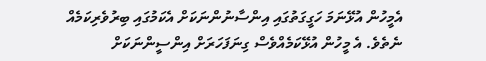އެމީހުން އުޅޭނަމަ ހަގީގަތުގައި އިންސާނުންނަކަށް އެކަމުގައި ބިރުވެރިކަމެއް ނެތެވެ. އެ މީހުން އުޅޭކަމެއްވެސް ގިނަފަހަރަށް އިންސީންނަކަށް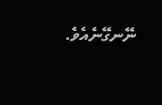ނޭނގޭނެއެވެ.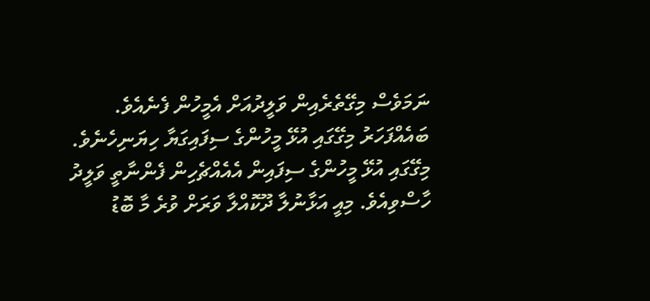ނަމަވެސް މިގޭތެރެއިން ވަލީދުއަށް އެމީހުން ފެނެއެވެ. ބައެއްފަހަރު މިގޭގައި އުޅޭ މީހުންގެ ސިފައިގަޔާ ހިޔަނިހެނެވެ. މިގޭގައި އުޅޭ މީހުންގެ ސިފައިން އެއެއްޗެހިން ފެންނާތީ ވަލީދު ހާސްވިއެވެ. މިއީ އަޅާނުލާ ދޫކޮއްލާ ވަރަށް ވުރެ މާ ބޮޑު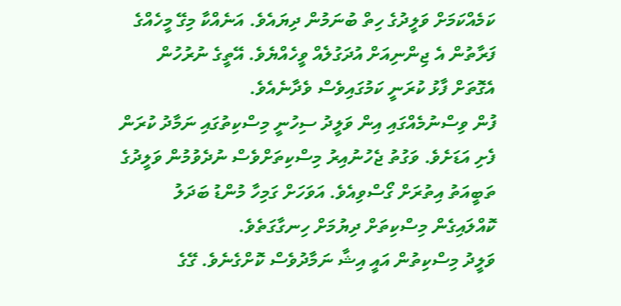ކަމެއްކަމަށް ވަލީދުގެ ހިތް ބުނަމުން ދިޔައެވެ. އަނެއްކާ މިގޭ މީހެއްގެ ފަރާތުން އެ ޖިންނިއަށް އުދަގުލެއް ވީހެއްޔެވެ. އޭތީގެ ނުރުހުން އެގޮތަށް ފާޅު ކުރަނީ ކަމުގައިވެސް ވެދާނެއެވެ.
ފުން ވިސްނުމެއްގައި އިން ވަލީދު ސިހުނީ މިސްކިތުގައި ނަމާދު ކުރަން ފެށި އަޑަށެވެ. ވަގުތު ޖެހުނުއިރު މިސްކިތަށްވެސް ނުދެވުމުން ވަލީދުގެ ތަބީއަތު އިތުރަށް ގޯސްވިއެވެ. އަވަހަށް ގަމިހާ މުންޑު ބަދަލު ކޮއްލައިގެން މިސްކިތަށް ދިޔުމަށް ހިނގާގަތެވެ.
ވަލީދު މިސްކިތުން އައީ އިޝާ ނަމާދުވެސް ކޮށްގެނެވެ. ގޭގެ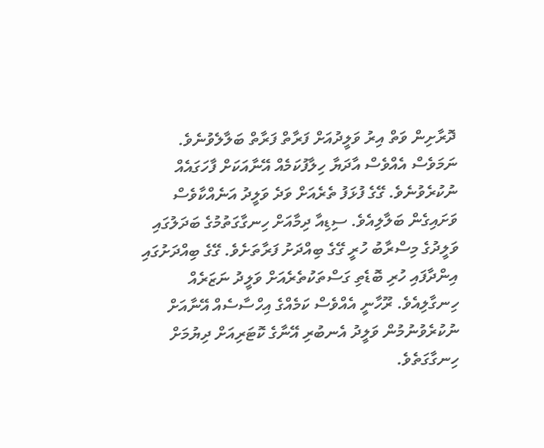ދޮރާށިން ވަތް އިރު ވަލީދުއަށް ފަރާތް ފަރާތް ބަލާލެވުނެވެ. ނަމަވެސް އެއްވެސް އާދަޔާ ހިލާފުކަމެއް އޭނާއަކަށް ފާހަގައެއް ނުކުރެވުނެވެ. ގޭގެ ފުޅަފު ތެރެއަށް ވަދެ ވަލީދު އަނެއްކާވެސް ވަށައިގެން ބަލާލިއެވެ. ސިޑިއާ ދިމާއަށް ހިނގާގަތުމުގެ ބަދަލުގައި ވަލީދުގެ މިސްރާބު ހުރީ ގޭގެ ބިއްދަށު ފަރާތަށެވެ. ގޭގެ ބިއްދަށުގައި އިންދާފައި ހުރި ބޮޑެތި ގަސްތަކުތެރެއަށް ވަލީދު ނަޒަރެއް ހިނގާލިއެވެ. ރޫހާނީ އެއްވެސް ކަމެއްގެ އިހްސާސެއް އޭނާއަށް ނުކުރެވުނުމުން ވަލީދު އެނބުރި އޭނާގެ ކޮޓަރިއަށް ދިޔުމަށް ހިނގާގަތެވެ.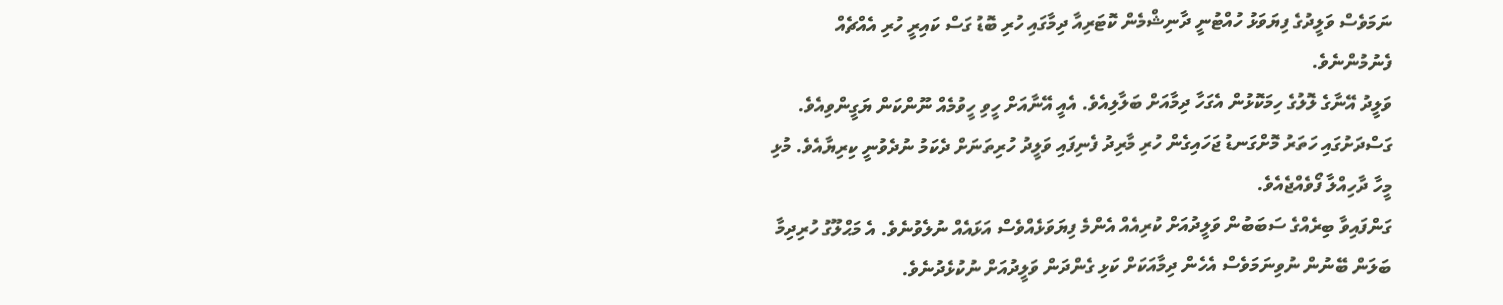ނަމަވެސް ވަލީދުގެ ފިޔަވަޅު ހުއްޓުނީ ދާނިޝްމެން ކޮޓަރިއާ ދިމާގައި ހުރި ބޮޑު ގަސް ކައިރީ ހުރި އެއްޗެއް ފެނުމުންނެވެ.
ވަލީދު އޭނާގެ ލޮލުގެ ހިމަކޮޅުން އެގަހާ ދިމާއަށް ބަލާލިއެވެ. އެއީ އޭނާއަށް ހީވި ހީވުމެއް ނޫންކަން ޔަގީންވިއެވެ. ގަސްދަށުގައި ހަތަރު މޮށްގަނޑު ޖަހައިގެން ހުރި މާރިދު ފެނިފައި ވަލީދު ހުރިތަނަށް ދެކަމު ނުދެވުނީ ކިރިޔާއެވެ. މުޅި މީހާ ދާހިއްލާ ފޯވެއްޖެއެވެ.
ގަންފައިވާ ބިރެއްގެ ސަބަބުން ވަލީދުއަށް ކުރިއެއް އެންމެ ފިޔަވަޅެއްވެސް އަޅައެއް ނުލެވުނެވެ. އެ މަޙްލޫގު ހުރިދިމާ ބަލަން ބޭނުން ނުވިނަމަވެސް އެހެން ދިމާއަކަށް ކަޅި ގެންދަން ވަލީދުއަށް ނުކުޅެދުނެވެ.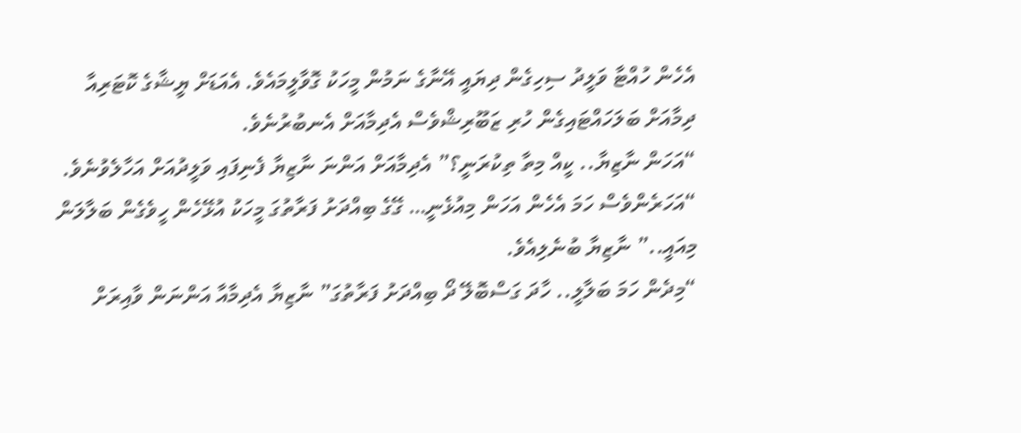އެހެން ހުއްޓާ ވަލީދު ސިހިގެން ދިޔައީ އޭނާގެ ނަމުން މީހަކު ގޮވާލީމައެވެ. އެއަޑަށް ޔީޝާގެ ކޮޓަރިއާ ދިމާއަށް ބަލަހައްޓައިގެން ހުރި ޒަބޫރިޝްވެސް އެދިމާއަށް އެނބުރުނެވެ.
“އަހަން ނާޒިޔާ.. ކީއް މިތާ ތިކުރަނީ؟” އެދިމާއަށް އަންނަ ނާޒިޔާ ފެނިފައި ވަލީދުއަށް އަހާލެވުނެވެ.
“އަހަރެންވެސް ހަމަ އެހެން އަހަން މިއުޅެނީ… ގޭގެ ބިއްދަށު ފަރާތުގަ މީހަކު އުޅޭހެން ހީވެގެން ބަލާލަން މިއައީ..” ނާޒިޔާ ބުނެލިއެވެ.
“މިދެން ހަމަ ބަލާލީ.. ހާދަ ގަސްބޮލޭ ދޯ ބިއްދަށު ފަރާތުގަ” ނާޒިޔާ އެދިމާއާ އަންނަން ވާއިރަށް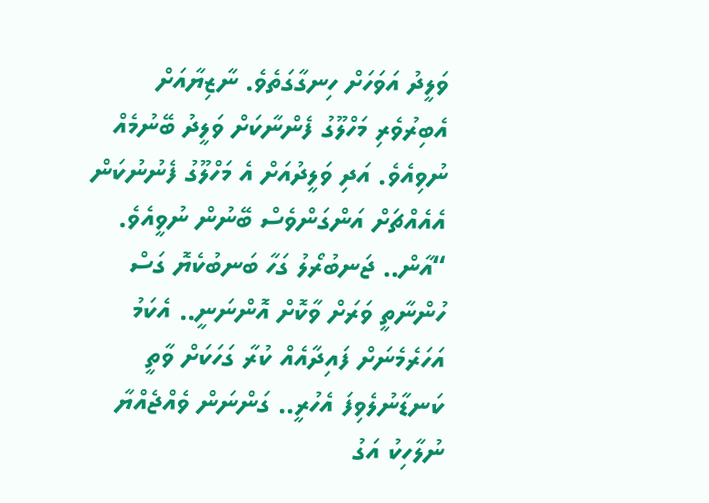ވަލީދު އަވަހަށް ހިނގާގަތެވެ. ނާޒިޔާއަށް އެބިރުވެރި މަހްލޫގު ފެންނާކަށް ވަލީދު ބޭނުމެއް ނުވިއެވެ. އަދި ވަލީދުއަށް އެ މަހްލޫގު ފެނުނުކަން އެއެއްޗަށް އަންގަންވެސް ބޭނުން ނުވީއެވެ.
“އާން.. ޖަނބުރޯލު ގަހާ ބަނބުކެޔޮ ގަސް ހުންނާތީ ވަރަށް ވާކޮށް އޮންނަނީ.. އެކަމު އަހަރެމެނަށް ފައިދާއެއް ކުރާ ގަހަކަށް ވާތީ ކަނޑާނުލެވިފަ އެހުރީ.. ގަންނަން ވެއްޖެއްޔާ ނުލާހިކު އަގު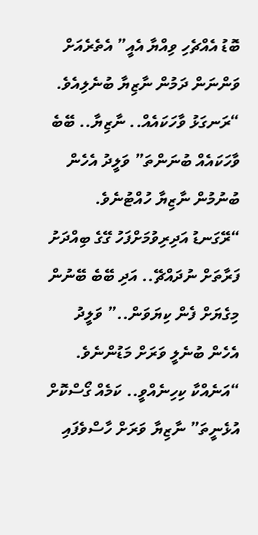ބޮޑު އެއްޗެހި ވިއްޔާ އެއީ” އެތެރެއަށް ވަންނަން ދަމުން ނާޒިޔާ ބުނެލިއެވެ.
“ރަނގަޅު ވާހަކައެއް.. ނާޒިޔާ.. ބޭބެ ވާހަކައެއް ބުނަންތަ” ވަލީދު އެހެން ބުނުމުން ނާޒިޔާ ހުއްޓުނެވެ.
“ރޭގަނޑު އަދިރިވުމަށްފަހު ގޭގެ ބިއްދަށު ފަރާތަށް ނުދައްޗޭ.. އަދި ބޭބެ ބޭނުން މިގެޔަށް ފެން ކިޔަވަން..” ވަލީދު އެހެން ބުނެލީ ވަރަށް މަޑުންނެވެ.
“އަނެއްކާ ކިހިނެއްވީ.. ކަމެއް ގޯސްކޮށް އުޅެނީތަ” ނާޒިޔާ ވަރަށް ހާސްވެފައި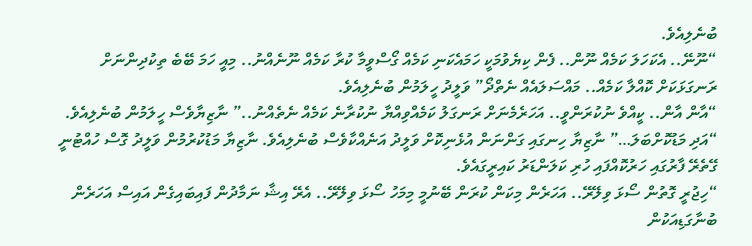ބުނެލިއެވެ.
“ނޫނޭ.. އެކަހަލަ ކަމެއް ނޫން.. ފެން ކިޔެވުމަކީ ހަމައެކަނި ކަމެއް ގޯސްވީމާ ކުރާ ކަމެއް ނޫނެއްނު.. މިއީ ހަމަ ބޭބެ ތިކުދިންނަށް ރަނގަޅަކަށް ކޮއްލާ ކަމެއް.. މައްސަލައެއް ނެތްދޯ” ވަލީދު ހީލަމުން ބުނެލިއެވެ.
“އާން އާން.. ކީއްވެ ނުކުރަންވީ.. އަހަރެމެނަށް ރަނގަލު ކަމެއްވިއްޔާ ނުކުރާނެ ކަމެއް ނެތެއްނު..” ނާޒިޔާވެސް ހީލަމުން ބުނެލިއެވެ.
“އަދި މަޑުކޮށްބަލަ…” ނާޒިޔާ ހިނގައި ގަންނަން އުޅެނިކޮށް ވަލީދު އަނެއްކާވެސް ބުނެލިއެވެ. ނާޒިޔާ މަޑުކުރުމުން ވަލީދު ގޮސް ހުއްޓުނީ ގޭތެރޭ ފާރުގައި ހަރުކޮއްފައި ހުރި ކަލަންޑަރު ކައިރީގައެވެ.
“ހިޖުރީ ގޮތުން ސޯޅަ ވިލޭރޭ.. އަހަރެން މިކަން ކުރަން ބޭނުމީ މިމަހު ސޯޅަ ވިލޭރޭ.. އެރޭ އިޝާ ނަމާދުން ފައިބައިގެން އައިސް އަހަރެން ބުނާގަޑިއަކުން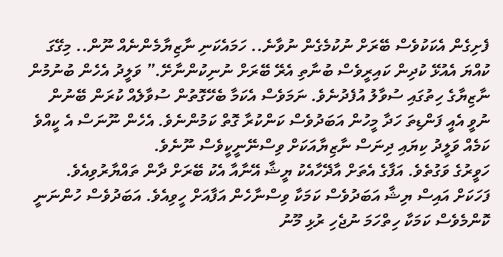ފެށިގެން އެކަކުވެސް ބޭރަށް ނުކުމެގެން ނުވާނެ.. ހަމައެކަނި ނާޒިޔާމެންނެއް ނޫން.. މިގޭގަ ކުއްޔަ އެއުޅޭ ކުދިން ކައިރީވެސް ބުނާތި އެރޭ ބޭރަށް ނުނިކުންނާށޭ.” ވަލީދު އެހެން ބުނުމުން ނާޒިޔާގެ ހިތުގައި ސުވާލު އުފެދުނެވެ. ނަމަވެސް އެކަމާ ބެހޭގޮތުން ސުވާލެއް ކުރަން ބޭނުން ނުވީ އެއީ ފަންޑިތަ ހަދާ މީހުން އަބަދުވެސް ކަންކުރާ ގޮތް ކަމުންނެވެ. އެހެން ނޫނަސް އެ ކީއްވެ ކަމެއް ވަލީދު ކިޔައި ދިނަސް ނާޒިޔާއަކަށް ވިސްނޭނީކީވެސް ނޫނެވެ.
ހަވީރުގެ ވަގުތެވެ. އަފާގެ އެތަށް އާދޭހާއެކު ޔީޝާ އޭނާއާ އެކު ބޭރަށް ދާން ތައްޔާރުވިއެވެ. ފަހަކަށް އައިސް ޔިޝާ އަބަދުވެސް ކަމަކާ ވިސްނާހެން އަފާއަށް ހީވިއެވެ. އަބަދުވެސް ހުންނަނީ ކޮންމެވެސް ކަމަކާ ހިތްހަމަ ނުޖެހި ރުޅި މޫނު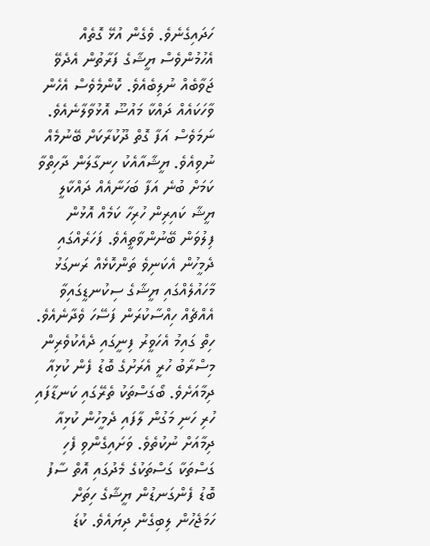ހަދައިގެނެވެ. ވެގެން އުޅޭ ގޮތެއް އެހުމުންވެސް ޔީޝާގެ ފަރާތުން އެދެވޭ ޖަވާބެއް ނުލިބެއެވެ. ކޮންމެވެސް އެހެން ވާހަކައެއް ދައްކާ މައުޟޫ އޮޅުވާލާނެއެވެ. ނަމަވެސް އަފާ ގޮތް ދޫކުރާކަށް ބޭނުމެއް ނުވިއެވެ. ޔީޝާއާއެކު ހިނގާލަން ދާހިތްވާ ކަމަށް ބުނެ އަފާ ބަހަނާއެއް ދައްކާލީ ޔީޝާ ކައިރިން ހުރިހާ ކަމެއް އޮޅުން ފިލުވަން ބޭނުންވާތީއެވެ. ފަހަރެއްގައި ދެމީހުން އެކަނިވެ ތަންކޮޅެއް ރަނގަޅު މާހައުލެއްގައި ޔީޝާގެ ސިކުނޑީގައިވާ އެއްޗެއް ހިއްސާކުރަން ފަސޭހަ ވެދާނެއެވެ.
ހިތް ގައިމު އެހަވީރު ފިނީގައި ދެއެކުވެރިން މިސްރާބު ހުރީ އެރަށުގެ ބޮޑު ފެން ކުޅިއާ ދިމާއަށެވެ. ބޯގަސްތަކު ތެރޭގައި ކަނޑާފައި ހުރި ހަނި މަގުން ލާފައި ދެމީހުން ކުޅިއާ ދިމާއަށް ނުކުތެވެ. ވަށައިގެންވި ފެހި ގަސްތަކާ ގަސްތަކުގެ މެދުގައި އޮތް ސާފު ބޮޑު ފެންގަނޑުން ޔީޝާގެ ހިތަށް ހަމަޖެހުން ލިބިގެން ދިޔައެވެ. ކުޑަ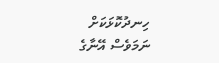ހިނދުކޮޅަކަށް ނަމަވެސް އޭނާގެ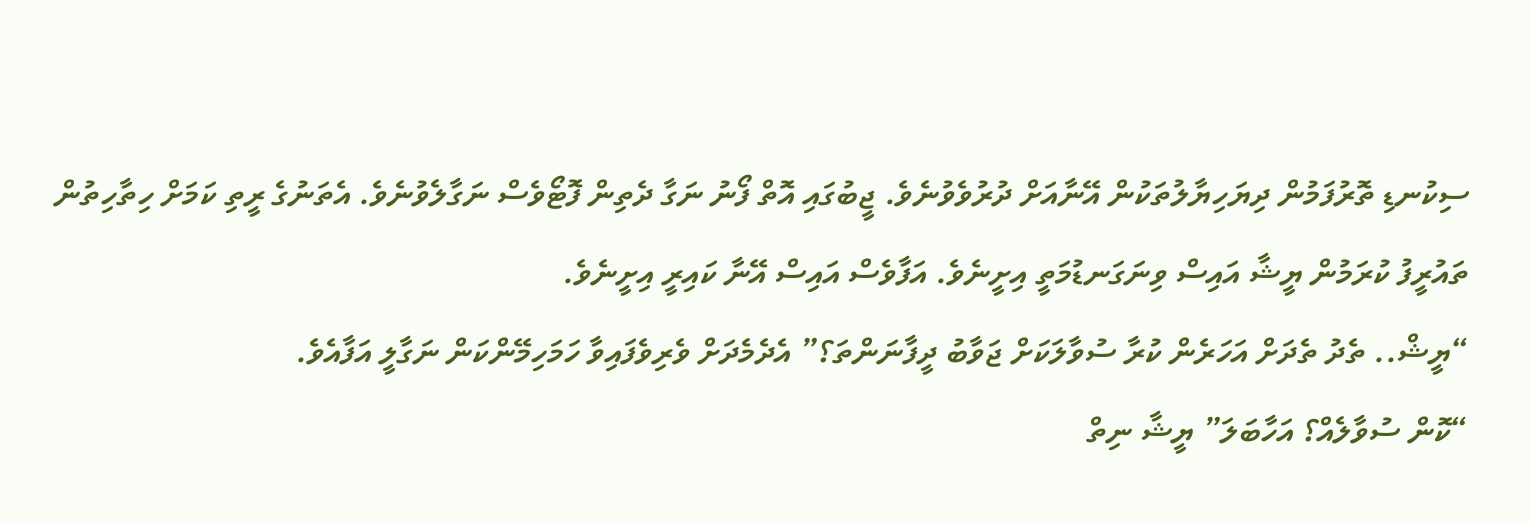ސިކުނޑި ތޮރުފަމުން ދިޔަހިޔާލުތަކުން އޭނާއަށް ދުރުވެވުނެވެ. ޖީބުގައި އޮތް ފޯނު ނަގާ ދެތިން ފޮޓޯވެސް ނަގާލެވުނެވެ. އެތަނުގެ ރީތި ކަމަށް ހިތާހިތުން ތައުރީފު ކުރަމުން ޔީޝާ އައިސް ވިނަގަނޑުމަތީ އިށީނެވެ. އަފާވެސް އައިސް އޭނާ ކައިރީ އިށީނެވެ.
“ޔީޝް.. ތެދު ތެދަށް އަހަރެން ކުރާ ސުވާލަކަށް ޖަވާބު ދީފާނަންތަ؟” އެދެމެދަށް ވެރިވެފައިވާ ހަމަހިމޭންކަން ނަގާލީ އަފާއެވެ.
“ކޮން ސުވާލެއް؟ އަހާބަލަ” ޔީޝާ ނިތް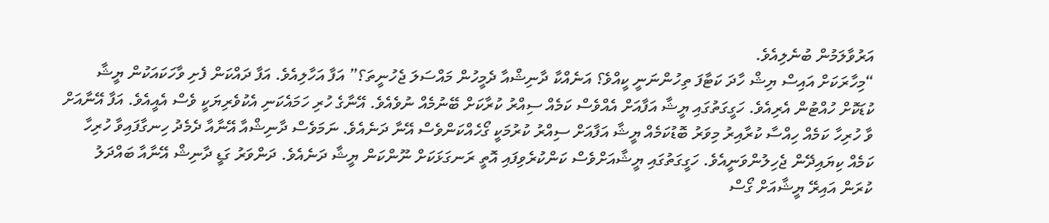އަރުވާލަމުން ބުނެލިއެވެ.
“މިހާރަކަށް އައިސް ޔިޝް ހާދަ ކަޓާފަ ތިހުންނަނީ ކީއްވެ؟ އަނެއްކާ ދާނިޝްއާ ދެމީހުން މައްސަލަ ޖެހުނީތަ؟” އަފާ އަހާލިއެވެ. އަފާ ދައްކަން ފެށި ވާހަކައަކުން ޔީޝާ ކުޑަކޮށް ހުއްޓުން އެރިއެވެ. ހަގީގަތުގައި ޔީޝާ އަފާއަށް އެއްވެސް ކަމެއް ސިއްރު ކުރާކަށް ބޭނުމެއް ނުވެއެވެ. އޭނާގެ ހުރި ހަމައެކަނި އެކުވެރިޔަކީ ވެސް އެއީއެވެ. އަފާ އޭނާއަށް ވާ ހުރިހާ ކަމެއް ހިއްސާ ކުރާއިރު މިވަރު ބޮޑުކަމެއް ޔީޝާ އަފާއަށް ސިއްރު ކުރުމަކީ ގޯހެއްކަންވެސް އޭނާ ދަނެއެވެ. ނަމަވެސް ދާނިޝްއާ އޭނާއާ ދެމެދު ހިނގާފައިވާ ހުރިހާ ކަމެއް ކިޔައިދޭން ޖެހިލުންވަނީއެވެ. ހަގީގަތުގައި ޔީޝާއަށްވެސް ކަންކުރެވިފައި އޮތީ ރަނގަޅަކަށް ނޫންކަން ޔީޝާ ދަނެއެވެ. ދަންވަރު ގަޑީ ދާނިޝް އޭނާއާ ބައްދަލު ކުރަން އައިރޭ ޔީޝާއަށް ގޯސް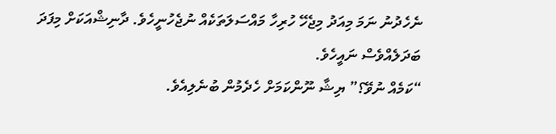ނެހެދުނު ނަމަ މިއަދު މިޖެހޭ ހުރިހާ މައްސަލަތަކެއް ނުޖެހުނީހެވެ. ދާނިޝްއަކަށް މިފަދަ ބަދަލެއްވެސް ނައީހެވެ.
“ކަމެއް ނުވޭ؟” ޔިޝާ ނޫންކަމަށް ހެދެމުން ބުނެލިއެވެ.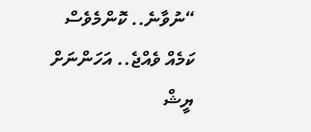“ނުވާނެ.. ކޮންމެވެސް ކަމެއް ވެއްޖެ.. އަހަންނަށް ޔީޝް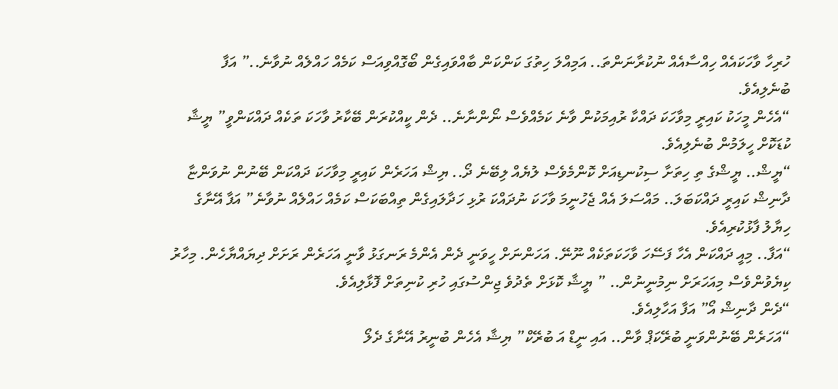ހުރިހާ ވާހަކައެއް ހިއްސާއެއް ނުކުރާނަންތަ.. އަމިއްލަ ހިތުގަ ކަންކަން ބާއްވައިގެން ބޯގޮއްވިއަސް ކަމެއް ހައްލެއް ނުވާނެ..” އަފާ ބުނެލިއެވެ.
“އެހެން މީހަކު ކައިރީ މިވާހަކަ ދައްކާ ރުއިމަކުން ވާނެ ކަމެއްވެސް ނޯންނާނެ.. ދެން ކީއްކުރަން ބޭކާރު ވާހަކަ ތަކެއް ދައްކަންވީ” ޔީޝާ ކުޑަކޮށް ހީލަމުން ބުނެލިއެވެ.
“ޔީޝް.. ޔީޝްގެ ތި ހިތަށާ ސިކުނޑިއަށް ކޮންމެވެސް ލުޔެއް ލިބޭނެ ދޯ.. ޔިޝް އަހަރެން ކައިރީ މިވާހަކަ ދައްކަން ބޭނުން ނުވަންޏާ ދާނިޝް ކައިރީ ދައްކަބަލަ.. މައްސަލަ އެއް ޖެހުނީމަ ވާހަކަ ނުދައްކަ ރުޅި ހަދާލައިގެން ތިއްބަކަސް ކަމެއް ހައްލެއް ނުވާނެ” އަފާ އޭނާގެ ހިޔާލު ފާޅުކުރިއެވެ.
“އަފާ.. މިއީ ދައްކަން އެހާ ފަސޭހަ ވާހަކަތަކެއް ނޫނޭ. އަހަންނަށް ހީވަނީ ދެން އެންމެ ރަނގަޅު ވާނީ އަހަރެން ރަށަށް ދިޔައްޔާހެން. މިހާރު ކިޔެވުންވެސް މިއަހަރަށް ނިމުނީނުން.. ” ޔީޝާ ކޮޅަށް ތެދުވެ ޖިންސުގައި ހުރި ކުނިތަށް ފޮޅާލިއެވެ.
“ދެން ދާނިޝް އޯ” އަފާ އަހާލިއެވެ.
“އަހަރެން ބޭނުންވަނީ ބުރޭކަޕް ވާން.. އައި ނީޑް އަ ބުރޭކް” ޔިޝާ އެހެން ބުނީރު އޭނާގެ ދެލޯ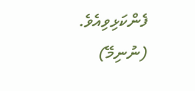ފެންކަޅިވިއެވެ.
(ނުނިމޭ)